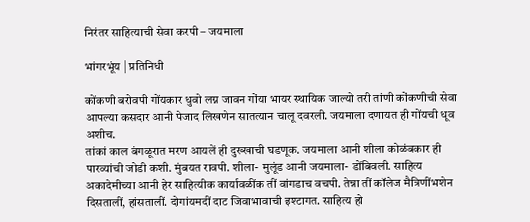निरंतर साहित्याची सेवा करपी – जयमाला

भांगरभूंय | प्रतिनिधी

कोंकणी बरोवपी गोंयकार धुवो लग्न जावन गोंया भायर स्थायिक जाल्यो तरी तांणी कोंकणीची सेवा आपल्या कसदार आनी पेजाद लिखणेन सातत्यान चालू दवरली. जयमाला दणायत ही गोंयची धूव अशीच.
तांकां काल बंगळूरात मरण आयलें ही दुख्खाची घडणूक. जयमाला आनी शीला कोळंबकार ही पारव्यांची जोडी कशी. मुंबयत रावपी. शीला- मुलूंड आनी जयमाला- डोंबिवली. साहित्य अकादेमीच्या आनी हेर साहित्यीक कार्यावळींक तीं वांगडाच वचपी. तेन्ना तीं कॉलेज मैत्रिणींभशेन दिसतालीं, हांसतालीं. दोगांयमदीं दाट जिवाभावाची इश्टागत. साहित्य हो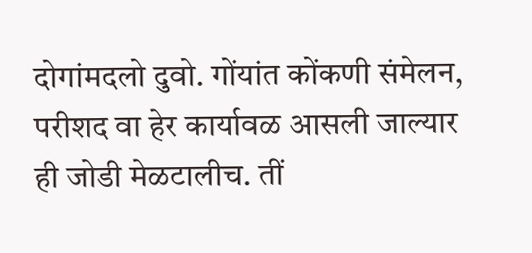दोगांमदलो दुवो. गोंयांत कोंकणी संमेलन, परीशद वा हेर कार्यावळ आसली जाल्यार ही जोडी मेळटालीच. तीं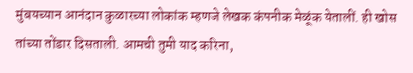मुंबयच्यान आनंदान कुळारच्या लोकांक म्हणजे लेखक कंपनीक मेळूंक येतालीं. ही खोस तांच्या तोंडार दिसताली. आमची तुमी याद करिना,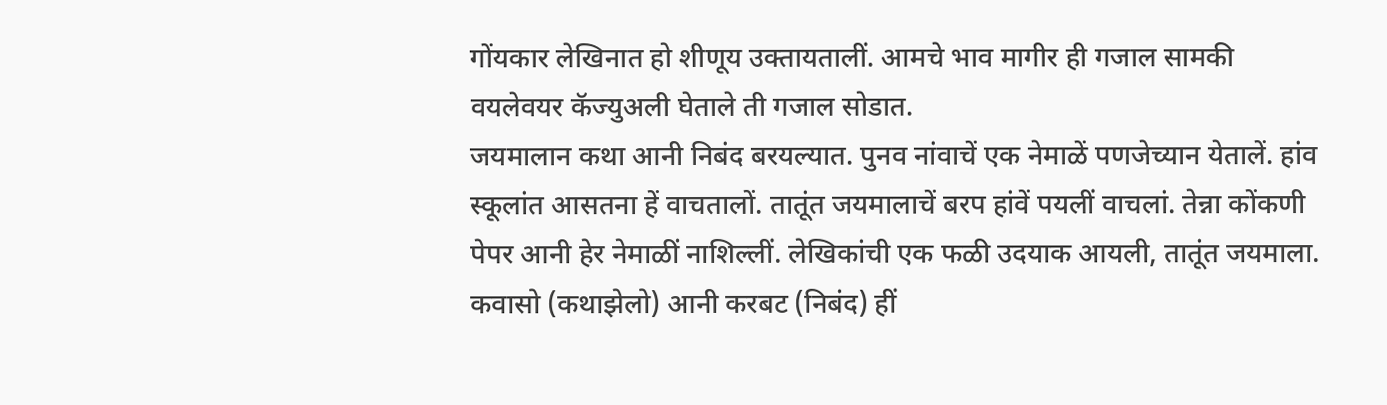गोंयकार लेखिनात हो शीणूय उक्तायतालीं. आमचे भाव मागीर ही गजाल सामकी वयलेवयर कॅज्युअली घेताले ती गजाल सोडात.
जयमालान कथा आनी निबंद बरयल्यात. पुनव नांवाचें एक नेमाळें पणजेच्यान येतालें. हांव स्कूलांत आसतना हें वाचतालों. तातूंत जयमालाचें बरप हांवें पयलीं वाचलां. तेन्ना कोंकणी पेपर आनी हेर नेमाळीं नाशिल्लीं. लेखिकांची एक फळी उदयाक आयली, तातूंत जयमाला. कवासो (कथाझेलो) आनी करबट (निबंद) हीं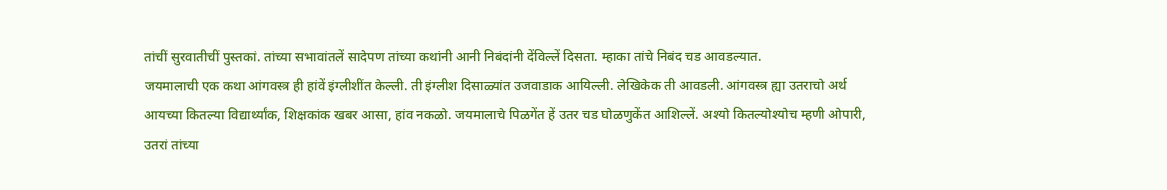तांचीं सुरवातीचीं पुस्तकां. तांच्या सभावांतलें सादेपण तांच्या कथांनी आनी निबंदांनी देंविल्लें दिसता. म्हाका तांचे निबंद चड आवडल्यात.
जयमालाची एक कथा आंगवस्त्र ही हांवें इंग्लीशींत केल्ली. ती इंग्लीश दिसाळ्यांत उजवाडाक आयिल्ली. लेखिकेक ती आवडली. आंगवस्त्र ह्या उतराचो अर्थ आयच्या कितल्या विद्यार्थ्यांक, शिक्षकांक खबर आसा, हांव नकळो. जयमालाचे पिळगेंत हें उतर चड घोळणुकेंत आशिल्लें. अश्यो कितल्योश्योच म्हणी ओपारी, उतरां तांच्या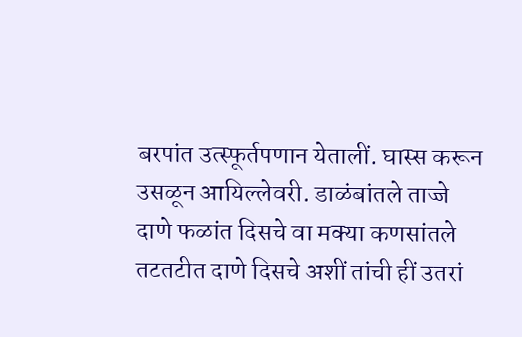बरपांत उत्स्फूर्तपणान येतालीं. घास्स करून उसळून आयिल्लेवरी. डाळंबांतले ताज्जे दाणे फळांत दिसचे वा मक्या कणसांतले तटतटीत दाणे दिसचे अशीं तांची हीं उतरां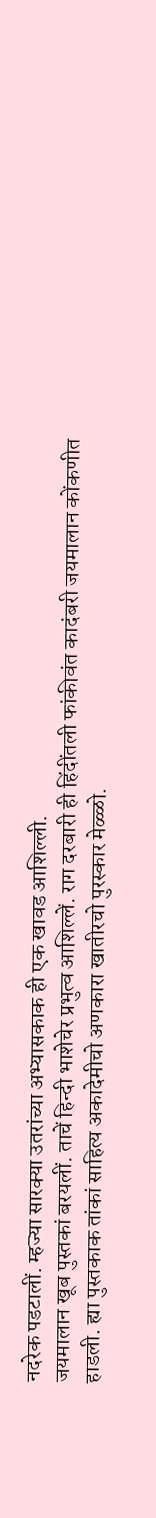नदरेक पडटालीं. म्हज्या सारक्या उतरांच्या अभ्यासकाक ही एक खावड आशिल्ली.
जयमालान खूब पुस्तकां बरयलीं. ताचें हिन्दी भाशेचेर प्रभुत्व आशिल्लें. राग दरबारी ही हिंदींतली फांकीवंत कादंबरी जयमालान कोंकणीत हाडली. ह्या पुस्तकाक तांकां साहित्य अकादेमीचो अणकारा खातीरचो पुरस्कार मेळ्ळो.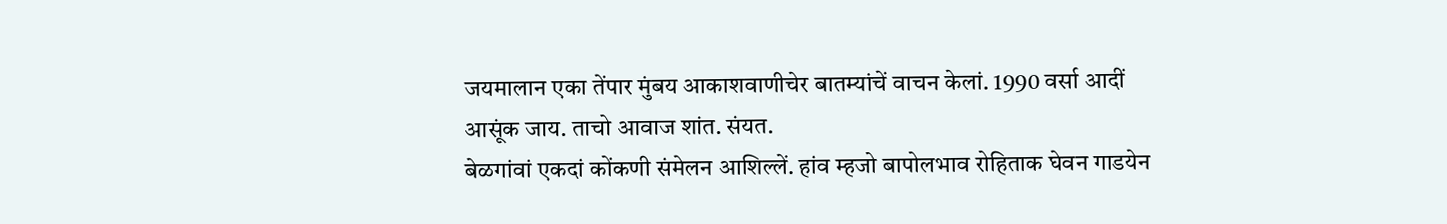जयमालान एका तेंपार मुंबय आकाशवाणीचेर बातम्यांचें वाचन केलां. 1990 वर्सा आदीं आसूंक जाय. ताचो आवाज शांत. संयत.
बेळगांवां एकदां कोंकणी संमेलन आशिल्लें. हांव म्हजो बापोलभाव रोहिताक घेवन गाडयेन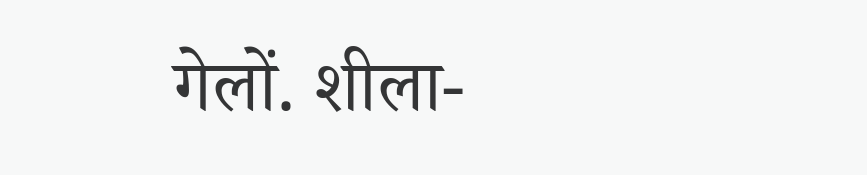गेलों. शीला-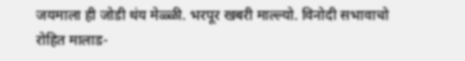जयमाला ही जोडी थंय मेळ्ळी. भरपूर खबरी माल्ल्यो. विनोदी सभावाचो रोहित मालाड-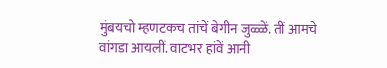मुंबयचो म्हणटकच तांचें बेगीन जुळ्ळें. तीं आमचे वांगडा आयलीं. वाटभर हांवें आनी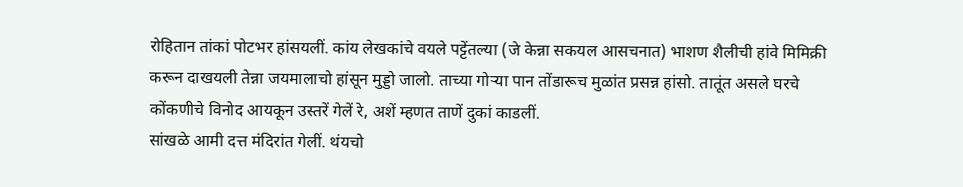रोहितान तांकां पोटभर हांसयलीं. कांय लेखकांचे वयले पट्टेंतल्या (जे केन्ना सकयल आसचनात) भाशण शैलीची हांवे मिमिक्री करून दाखयली तेन्ना जयमालाचो हांसून मुड्डो जालो. ताच्या गोऱ्या पान तोंडारूच मुळांत प्रसन्न हांसो. तातूंत असले घरचे कोंकणीचे विनोद आयकून उस्तरें गेलें रे, अशें म्हणत ताणें दुकां काडलीं.
सांखळे आमी दत्त मंदिरांत गेलीं. थंयचो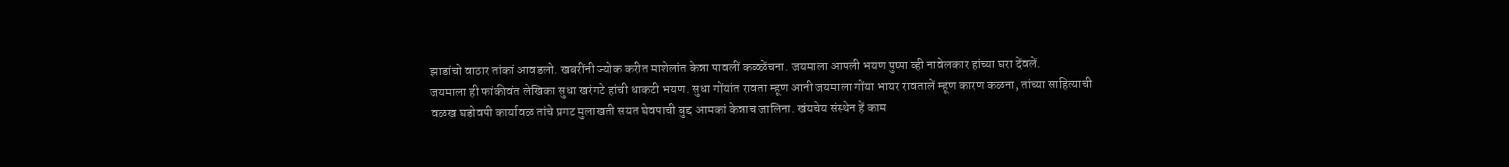झाडांचो वाठार तांकां आवडलो. खबरींनी ज्योक करीत माशेलांत केन्ना पावलीं कळ्ळेंचना. जयमाला आपली भयण पुष्पा व्ही नावेलकार हांच्या घरा देंवलें.
जयमाला ही फांकीवंत लेखिका सुधा खरंगटे हांची धाकटी भयण. सुधा गोंयांत रावता म्हूण आनी जयमाला गोंया भायर रावतालें म्हूण कारण कळना, तांच्या साहित्याची वळख घडोवपी कार्यावळ तांचे प्रगट मुलाखती सयत घेवपाची बुद्द आमकां केन्नाच जालिना. खंयचेय संस्थेन हें काम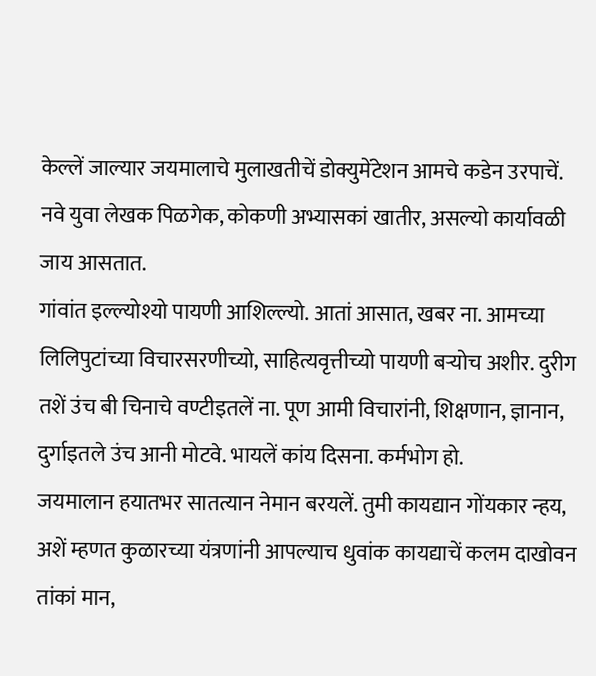केल्लें जाल्यार जयमालाचे मुलाखतीचें डोक्युमेंटेशन आमचे कडेन उरपाचें. नवे युवा लेखक पिळगेक, कोकणी अभ्यासकां खातीर, असल्यो कार्यावळी जाय आसतात.
गांवांत इल्ल्योश्यो पायणी आशिल्ल्यो. आतां आसात, खबर ना. आमच्या लिलिपुटांच्या विचारसरणीच्यो, साहित्यवृत्तीच्यो पायणी बऱ्योच अशीर. दुरीग तशें उंच बी चिनाचे वण्टीइतलें ना. पूण आमी विचारांनी, शिक्षणान, ज्ञानान, दुर्गाइतले उंच आनी मोटवे. भायलें कांय दिसना. कर्मभोग हो.
जयमालान हयातभर सातत्यान नेमान बरयलें. तुमी कायद्यान गोंयकार न्हय, अशें म्हणत कुळारच्या यंत्रणांनी आपल्याच धुवांक कायद्याचें कलम दाखोवन तांकां मान,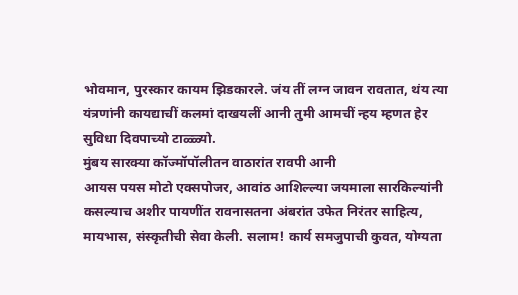भोवमान, पुरस्कार कायम झिडकारले. जंय तीं लग्न जावन रावतात, थंय त्या यंत्रणांनी कायद्याचीं कलमां दाखयलीं आनी तुमी आमचीं न्हय म्हणत हेर सुविधा दिवपाच्यो टाळ्ळ्यो.
मुंबय सारक्या कॉज्मॉपॉलीतन वाठारांत रावपी आनी
आयस पयस मोटो एक्सपोजर, आवांठ आशिल्ल्या जयमाला सारकिल्यांनी कसल्याच अशीर पायणींत रावनासतना अंबरांत उफेत निरंतर साहित्य, मायभास, संस्कृतीची सेवा केली. सलाम! कार्य समजुपाची कुवत, योग्यता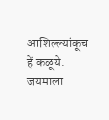आशिल्ल्यांकूच हें कळूये. जयमाला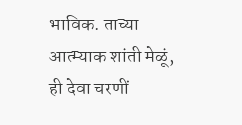भाविक. ताच्या आत्म्याक शांती मेळूं, ही देवा चरणीं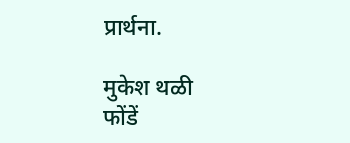प्रार्थना.

मुकेश थळी
फोंडें